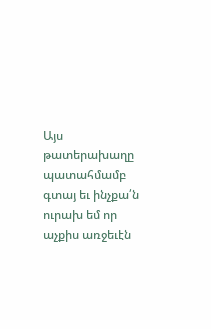Այս թատերախաղը պատահմամբ գտայ եւ ինչքա՛ն ուրախ եմ որ աչքիս առջեւէն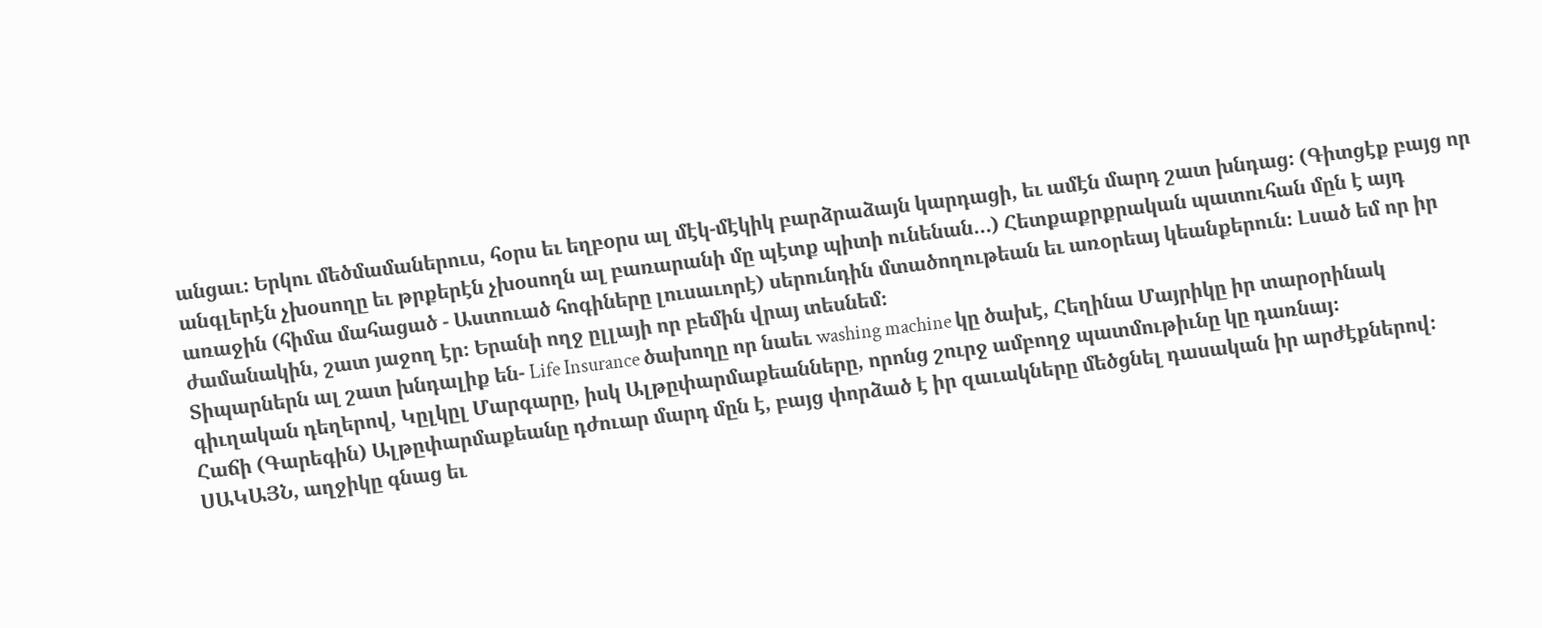անցաւ։ Երկու մեծմամաներուս, հօրս եւ եղբօրս ալ մէկ-մէկիկ բարձրաձայն կարդացի, եւ ամէն մարդ շատ խնդաց։ (Գիտցէք բայց որ անգլերէն չխօսողը եւ թրքերէն չխօսողն ալ բառարանի մը պէտք պիտի ունենան…) Հետքաքրքրական պատուհան մըն է այդ առաջին (հիմա մահացած - Աստուած հոգիները լուսաւորէ) սերունդին մտածողութեան եւ առօրեայ կեանքերուն։ Լսած եմ որ իր ժամանակին, շատ յաջող էր։ Երանի ողջ ըլլայի որ բեմին վրայ տեսնեմ։
Տիպարներն ալ շատ խնդալիք են- Life Insurance ծախողը որ նաեւ washing machine կը ծախէ, Հեղինա Մայրիկը իր տարօրինակ գիւղական դեղերով, Կըլկըլ Մարգարը, իսկ Ալթըփարմաքեանները, որոնց շուրջ ամբողջ պատմութիւնը կը դառնայ։
Հաճի (Գարեգին) Ալթըփարմաքեանը դժուար մարդ մըն է, բայց փորձած է իր զաւակները մեծցնել դասական իր արժէքներով։ ՍԱԿԱՅՆ, աղջիկը գնաց եւ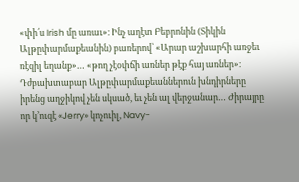«փի՛ս Irish մը առաւ»։ Ինչ աղէտ Բեբրոնին (Տիկին Ալթըփարմաքեանին) բառերով՝ «Արար աշխարհի առջեւ ռէզիլ եղանք»… «թող չէօփճի առներ թէք հայ առներ»։
Դժբախտաբար Ալթըփարմաքեաններուն խնդիրները իրենց աղջիկով չեն սկսած, եւ չեն ալ վերջանար… Ժիրայրը որ կ՚ուզէ «Jerry» կոչուիլ, Navy-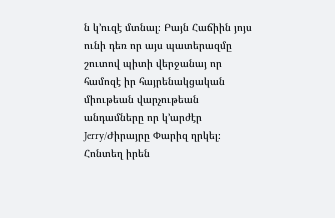ն կ՚ուզէ մտնալ։ Բայն Հաճիին յոյս ունի դեռ որ այս պատերազմը շուտով պիտի վերջանայ որ համոզէ իր հայրենակցական միութեան վարչութեան անդամները որ կ՚արժէր Jerry/Ժիրայրը Փարիզ ղրկել։ Հոնտեղ իրեն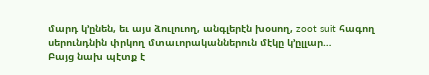մարդ կ՚ընեն, եւ այս ձուլուող, անգլերէն խօսող, zoot suit հագող սերունդնին փրկող մտաւորականներուն մէկը կ՚ըլլար…
Բայց նախ պէտք է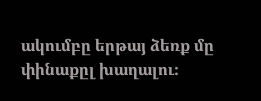ակումբը երթայ ձեռք մը փինաքըլ խաղալու։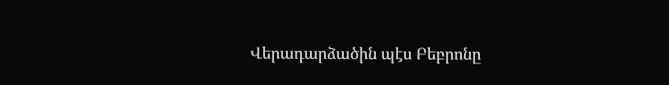Վերադարձածին պէս Բեբրոնը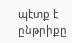պէտք է ընթրիքը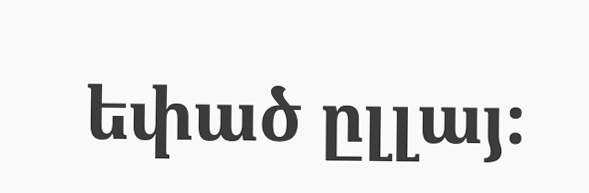եփած ըլլայ։